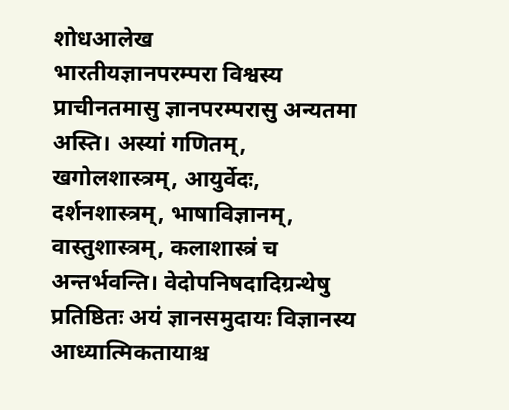शोधआलेख
भारतीयज्ञानपरम्परा विश्वस्य प्राचीनतमासु ज्ञानपरम्परासु अन्यतमा अस्ति। अस्यां गणितम्, खगोलशास्त्रम्, आयुर्वेदः, दर्शनशास्त्रम्, भाषाविज्ञानम्, वास्तुशास्त्रम्, कलाशास्त्रं च अन्तर्भवन्ति। वेदोपनिषदादिग्रन्थेषु प्रतिष्ठितः अयं ज्ञानसमुदायः विज्ञानस्य आध्यात्मिकतायाश्च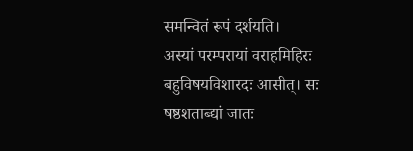समन्वितं रूपं दर्शयति।
अस्यां परम्परायां वराहमिहिरः बहुविषयविशारदः आसीत्। सः षष्ठशताब्द्यां जातः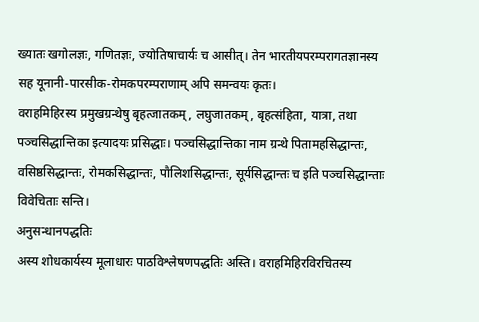ख्यातः खगोलज्ञः, गणितज्ञः, ज्योतिषाचार्यः च आसीत्। तेन भारतीयपरम्परागतज्ञानस्य सह यूनानी-पारसीक-रोमकपरम्पराणाम् अपि समन्वयः कृतः।
वराहमिहिरस्य प्रमुखग्रन्थेषु बृहत्जातकम्, लघुजातकम्, बृहत्संहिता, यात्रा, तथा पञ्चसिद्धान्तिका इत्यादयः प्रसिद्धाः। पञ्चसिद्धान्तिका नाम ग्रन्थे पितामहसिद्धान्तः, वसिष्ठसिद्धान्तः, रोमकसिद्धान्तः, पौलिशसिद्धान्तः, सूर्यसिद्धान्तः च इति पञ्चसिद्धान्ताः विवेचिताः सन्ति।
अनुसन्धानपद्धतिः
अस्य शोधकार्यस्य मूलाधारः पाठविश्लेषणपद्धतिः अस्ति। वराहमिहिरविरचितस्य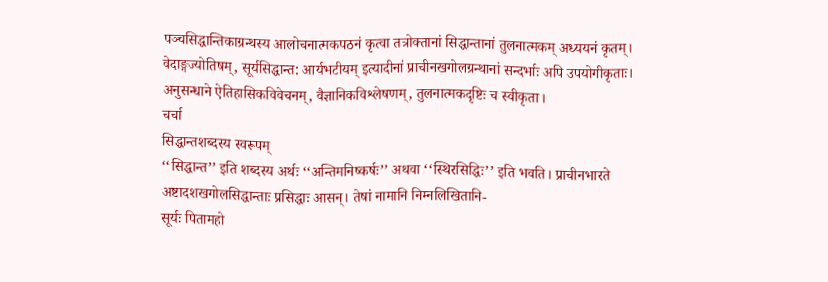पञ्चसिद्धान्तिकाग्रन्थस्य आलोचनात्मकपठनं कृत्वा तत्रोक्तानां सिद्धान्तानां तुलनात्मकम् अध्ययनं कृतम्।
वेदाङ्गज्योतिषम्, सूर्यसिद्धान्त: आर्यभटीयम् इत्यादीनां प्राचीनखगोलग्रन्थानां सन्दर्भाः अपि उपयोगीकृताः। अनुसन्धाने ऐतिहासिकविवेचनम्, वैज्ञानिकविश्लेषणम्, तुलनात्मकदृष्टिः च स्वीकृता।
चर्चा
सिद्धान्तशब्दस्य स्वरूपम्
‘‘सिद्धान्त’’ इति शब्दस्य अर्थः ‘‘अन्तिमनिष्कर्षः’’ अथवा ‘‘स्थिरसिद्धिः’’ इति भवति। प्राचीनभारते अष्टादशखगोलसिद्धान्ताः प्रसिद्धाः आसन्। तेषां नामानि निम्नलिखितानि-
सूर्यः पितामहो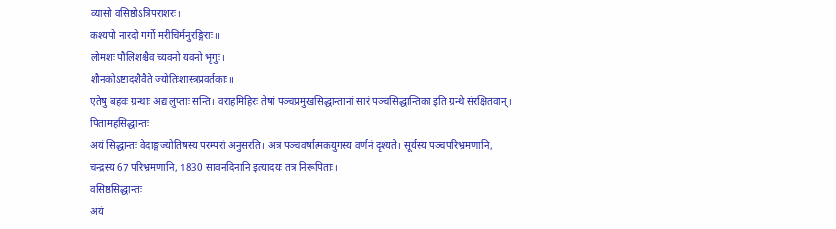व्यासो वसिष्ठोऽत्रिपराशरः।
कश्यपो नारदो गर्गो मरीचिर्मनुरङ्गिराः॥
लोमशः पौलिशश्चैव च्यवनो यवनो भृगुः।
शौनकोऽष्टादशैवैते ज्योतिःशास्त्रप्रवर्तकाः॥
एतेषु बहवः ग्रन्थाः अद्य लुप्ताः सन्ति। वराहमिहिरः तेषां पञ्चप्रमुखसिद्धान्तानां सारं पञ्चसिद्धान्तिका इति ग्रन्थे संरक्षितवान्।
पितामहसिद्धान्तः
अयं सिद्धान्तः वेदाङ्गज्योतिषस्य परम्परां अनुसरति। अत्र पञ्चवर्षात्मकयुगस्य वर्णनं दृश्यते। सूर्यस्य पञ्चपरिभ्रमणानि, चन्द्रस्य 67 परिभ्रमणानि, 1830 सावनदिनानि इत्यादयः तत्र निरूपिताः।
वसिष्ठसिद्धान्तः
अयं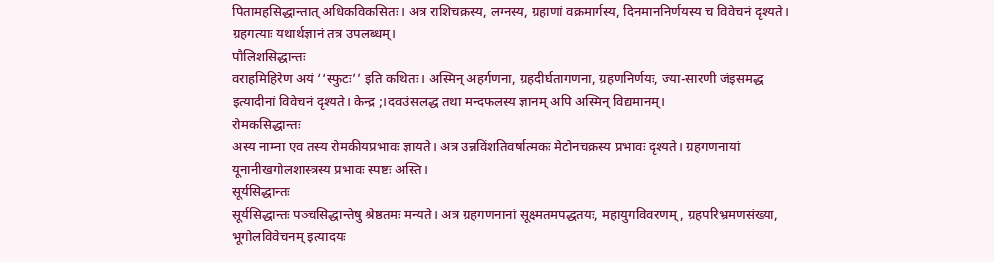पितामहसिद्धान्तात् अधिकविकसितः। अत्र राशिचक्रस्य, लग्नस्य, ग्रहाणां वक्रमार्गस्य, दिनमाननिर्णयस्य च विवेचनं दृश्यते। ग्रहगत्याः यथार्थज्ञानं तत्र उपलब्धम्।
पौलिशसिद्धान्तः
वराहमिहिरेण अयं ‘‘स्फुटः’’ इति कथितः। अस्मिन् अहर्गणना, ग्रहदीर्घतागणना, ग्रहणनिर्णयः, ज्या-सारणी जंइसमद्ध इत्यादीनां विवेचनं दृश्यते। केन्द्र ;।दवउंसलद्ध तथा मन्दफलस्य ज्ञानम् अपि अस्मिन् विद्यमानम्।
रोमकसिद्धान्तः
अस्य नाम्ना एव तस्य रोमकीयप्रभावः ज्ञायते। अत्र उन्नविंशतिवर्षात्मकः मेटोनचक्रस्य प्रभावः दृश्यते। ग्रहगणनायां यूनानीखगोलशास्त्रस्य प्रभावः स्पष्टः अस्ति।
सूर्यसिद्धान्तः
सूर्यसिद्धान्तः पञ्चसिद्धान्तेषु श्रेष्ठतमः मन्यते। अत्र ग्रहगणनानां सूक्ष्मतमपद्धतयः, महायुगविवरणम्, ग्रहपरिभ्रमणसंख्या, भूगोलविवेचनम् इत्यादयः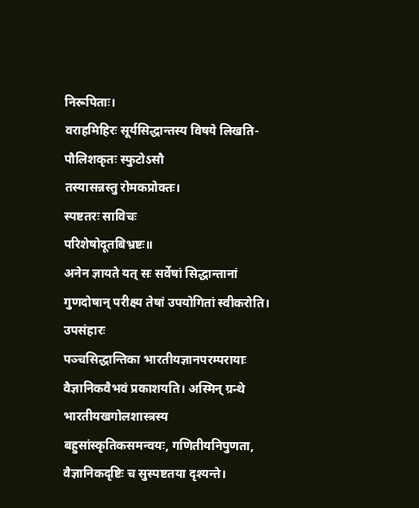निरूपिताः।
वराहमिहिरः सूर्यसिद्धान्तस्य विषये लिखति-
पौलिशकृतः स्फुटोऽसौ
तस्यासन्नस्तु रोमकप्रोक्तः।
स्पष्टतरः साविचः
परिशेषोदूतबिभ्रष्टः॥
अनेन ज्ञायते यत् सः सर्वेषां सिद्धान्तानां गुणदोषान् परीक्ष्य तेषां उपयोगितां स्वीकरोति।
उपसंहारः
पञ्चसिद्धान्तिका भारतीयज्ञानपरम्परायाः वैज्ञानिकवैभवं प्रकाशयति। अस्मिन् ग्रन्थे भारतीयखगोलशास्त्रस्य बहुसांस्कृतिकसमन्वयः, गणितीयनिपुणता, वैज्ञानिकदृष्टिः च सुस्पष्टतया दृश्यन्ते।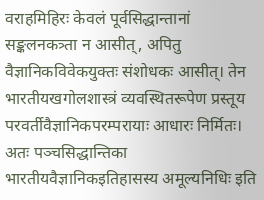वराहमिहिरः केवलं पूर्वसिद्धान्तानां सङ्कलनकत्र्ता न आसीत्, अपितु वैज्ञानिकविवेकयुक्तः संशोधकः आसीत्। तेन भारतीयखगोलशास्त्रं व्यवस्थितरूपेण प्रस्तूय परवर्तीवैज्ञानिकपरम्परायाः आधारः निर्मितः। अतः पञ्चसिद्धान्तिका भारतीयवैज्ञानिकइतिहासस्य अमूल्यनिधिः इति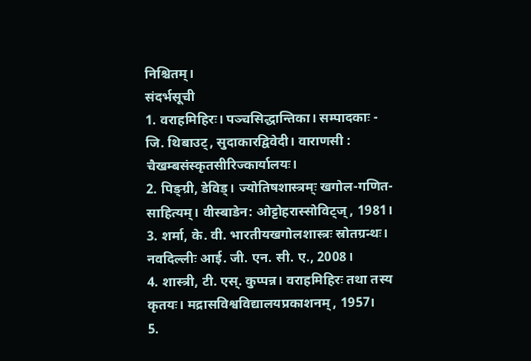निश्चितम्।
संदर्भसूची
1. वराहमिहिरः। पञ्चसिद्धान्तिका। सम्पादकाः - जि. थिबाउट्, सुदाकारद्विवेदी। वाराणसी : चैखम्बसंस्कृतसीरिज्कार्यालयः।
2. पिङ्ग्री, डेविड्। ज्योतिषशास्त्रम्ः खगोल-गणित-साहित्यम्। वीस्बाडेन: ओट्टोहरास्सोविट्ज्, 1981।
3. शर्मा, के. वी. भारतीयखगोलशास्त्रः स्रोतग्रन्थः। नवदिल्लीः आई. जी. एन. सी. ए., 2008।
4. शास्त्री, टी. एस्. कुप्पन्न। वराहमिहिरः तथा तस्य कृतयः। मद्रासविश्वविद्यालयप्रकाशनम्, 1957।
5.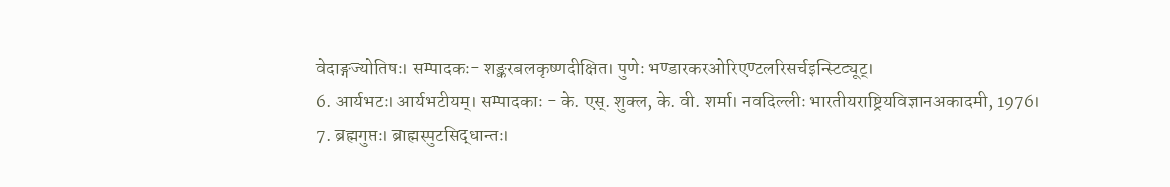वेदाङ्गज्योतिषः। सम्पादकः- शङ्करबलकृष्णदीक्षित। पुणेः भण्डारकरओरिएण्टलरिसर्चइन्स्टिट्यूट्।
6. आर्यभटः। आर्यभटीयम्। सम्पादकाः - के. एस्. शुक्ल, के. वी. शर्मा। नवदिल्लीः भारतीयराष्ट्रियविज्ञानअकादमी, 1976।
7. ब्रह्मगुप्तः। ब्राह्मस्पुटसिद्धान्तः।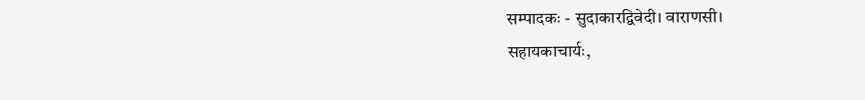सम्पादकः - सुदाकारद्विवेदी। वाराणसी।
सहायकाचार्यः,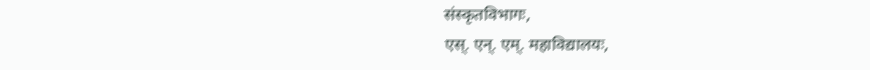संस्कृतविभागः,
एस्. एन्. एम्. महाविद्यालयः,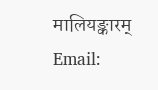मालियङ्कारम्
Email: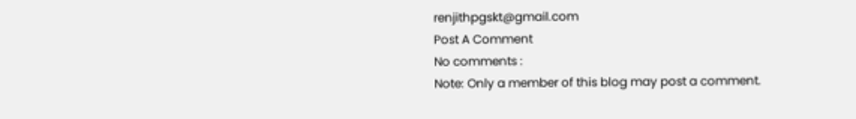renjithpgskt@gmail.com
Post A Comment
No comments :
Note: Only a member of this blog may post a comment.